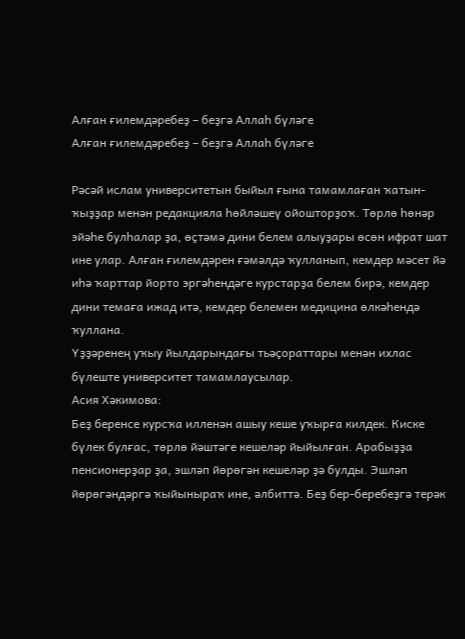Алған ғилемдәребеҙ – беҙгә Аллаһ бүләге
Алған ғилемдәребеҙ – беҙгә Аллаһ бүләге

Рәсәй ислам университетын быйыл ғына тамамлаған ҡатын-ҡыҙҙар менән редакцияла һөйләшеү ойошторҙоҡ. Төрлө һөнәр эйәһе булһалар ҙа, өҫтәмә дини белем алыуҙары өсөн ифрат шат ине улар. Алған ғилемдәрен ғәмәлдә ҡулланып, кемдер мәсет йә иһә ҡарттар йорто эргәһендәге курстарҙа белем бирә, кемдер дини темаға ижад итә, кемдер белемен медицина өлкәһендә ҡуллана.
Үҙҙәренең уҡыу йылдарындағы тьәҫораттары менән ихлас бүлеште университет тамамлаусылар.
Асия Хәкимова:
Беҙ беренсе курсҡа илленән ашыу кеше уҡырға килдек. Киске бүлек булғас, төрлө йәштәге кешеләр йыйылған. Арабыҙҙа пенсионерҙар ҙа, эшләп йөрөгән кешеләр ҙә булды. Эшләп йөрөгәндәргә ҡыйыныраҡ ине, әлбиттә. Беҙ бер-беребеҙгә терәк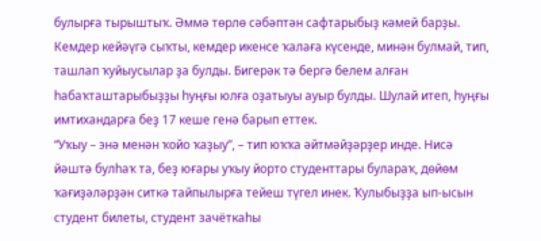булырға тырыштыҡ. Әммә төрлө сәбәптән сафтарыбыҙ кәмей барҙы. Кемдер кейәүгә сыҡты, кемдер икенсе ҡалаға күсенде, минән булмай, тип, ташлап ҡуйыусылар ҙа булды. Бигерәк тә бергә белем алған һабаҡташтарыбыҙҙы һуңғы юлға оҙатыуы ауыр булды. Шулай итеп, һуңғы имтихандарға беҙ 17 кеше генә барып еттек.
“Уҡыу – энә менән ҡойо ҡаҙыу”, – тип юҡҡа әйтмәйҙәрҙер инде. Нисә йәштә булһаҡ та, беҙ юғары уҡыу йорто студенттары булараҡ, дөйөм ҡағиҙәләрҙән ситкә тайпылырға тейеш түгел инек. Ҡулыбыҙҙа ып-ысын студент билеты, студент зачёткаһы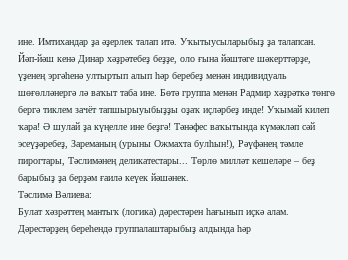ине. Имтихандар ҙа әҙерлек талап итә. Уҡытыусыларыбыҙ ҙа талапсан. Йәп-йәш кенә Динар хәҙрәтебеҙ беҙҙе, оло ғына йәштәге шәкерттәрҙе, үҙенең эргәһенә ултыртып алып һәр беребеҙ менән индивидуаль шөғөлләнергә лә ваҡыт таба ине. Бөтә группа менән Радмир хәҙрәткә төнгө бергә тиклем зачёт тапшырыуыбыҙҙы оҙаҡ иҫләрбеҙ инде! Уҡымай килеп ҡара! Ә шулай ҙа күңелле ине беҙгә! Тәнәфес ваҡытында күмәкләп сәй эсеүҙәребеҙ, Зареманың (урыны Ожмахта булһын!), Рәүфәнең тәмле пирогтары, Тәслимәнең деликатестары... Төрлө милләт кешеләре – беҙ барыбыҙ ҙа берҙәм ғаилә кеүек йәшәнек.
Тәслимә Вәлиева:
Булат хәзрәттең мантыҡ (логика) дәрестәрен һағынып иҫкә алам. Дәрестәрҙең береһендә группалаштарыбыҙ алдында hәр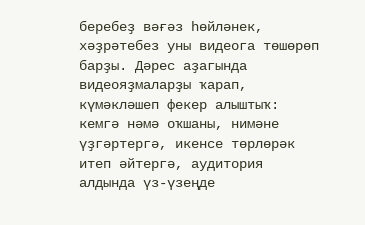беребеҙ вәғәз һөйләнек, хәҙрәтебез уны видеога төшөрөп барҙы. Дәрес аҙагында видеояҙмаларҙы ҡарап, күмәкләшеп фекер алыштыҡ: кемгә нәмә оҡшаны, нимәне үҙгәртергә, икенсе төрлөрәк итеп әйтергә, аудитория алдында үз-үзеңде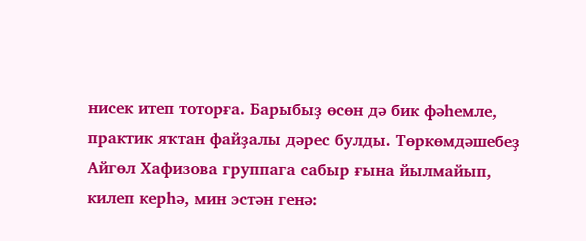нисек итеп тоторға. Барыбыҙ өсөн дә бик фәhемле, практик яҡтан файҙалы дәрес булды. Төркөмдәшебеҙ Айгөл Хафизова группага сабыр ғына йылмайып, килеп керһә, мин эстән генә: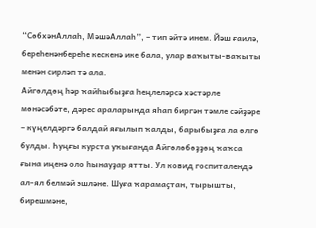“СөбхәнАллаh, МәшәАллаh”, – тип әйтә инем. Йәш ғаилә, береһенәнбереһе кескенә ике бала, улар ваҡыты-ваҡыты менән сирләп тә ала.
Айгөлдөң hәр ҡайһыбыҙға һеңлеләрсә хәстәрле мөнәсәбәте, дәрес араларында яһап биргән тәмле сәйҙәре – күңелдәргә балдай яғылып ҡалды, барыбыҙға ла өлгө булды. Һуңғы курста уҡығанда Айгөлөбөҙҙөң ҡаҡса ғына иңенә оло һынауҙар ятты. Ул ковид госпиталендә ал-ял белмәй эшләне. Шуға ҡарамаҫтан, тырышты, бирешмәне,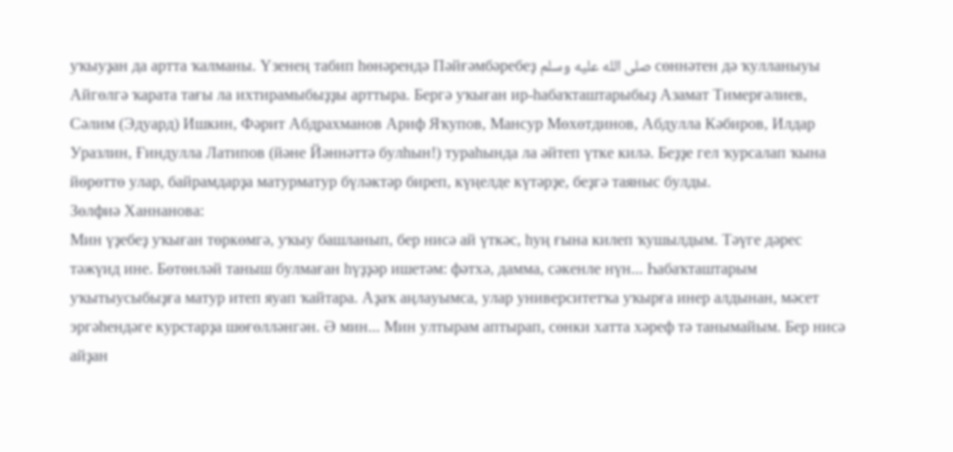уҡыуҙан да артта ҡалманы. Үзенең табип hөнәрендә Пәйғәмбәребеҙ صلى الله عليه وسلم сөннәтен дә ҡулланыуы Айгөлгә ҡарата тағы ла ихтирамыбыҙҙы арттыра. Бергә уҡыған ир-һабаҡташтарыбыҙ Азамат Тимерғәлиев, Сәлим (Эдуард) Ишкин, Фәрит Абдрахманов Ариф Яҡупов, Мансур Мөхөтдинов, Абдулла Кәбиров, Илдар Уразлин, Ғиндулла Латипов (йәне Йәннәттә булһын!) тураһында ла әйтеп үтке килә. Беҙҙе гел ҡурсалап ҡына йөрөттө улар, байрамдарҙа матурматур бүләктәр биреп, күңелде күтәрҙе, беҙгә таяныс булды.
Зөлфиә Ханнанова:
Мин үҙебеҙ уҡыған төркөмгә, уҡыу башланып, бер нисә ай үткәс, һуң ғына килеп ҡушылдым. Тәүге дәрес тәжүид ине. Бөтөнләй таныш булмаған һүҙҙәр ишетәм: фәтхә, дамма, сәкенле нүн... Һабаҡташтарым уҡытыусыбыҙға матур итеп яуап ҡайтара. Аҙаҡ аңлауымса, улар университетҡа уҡырға инер алдынан, мәсет эргәһендәге курстарҙа шөғөлләнгән. Ә мин... Мин ултырам аптырап, сөнки хатта хәреф тә танымайым. Бер нисә айҙан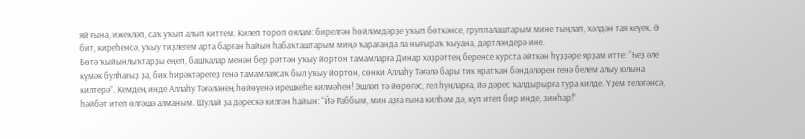яй ғына, ижекләп, саҡ уҡып алып киттем. Килеп тороп оялам: бирелгән һөйләмдәрҙе уҡып бөткәнсе, группалаштарым мине тыңлап, хәлдән тая кеүек. Ә бит, киреһенсә, уҡыу тиҙлегем арта барған һайын һабаҡташтарым миңә ҡарағанда ла нығыраҡ ҡыуана, дәртләндерә ине.
Бөтә ҡыйынлыҡтарҙы еңеп, башҡалар менән бер рәттән уҡыу йортон тамамларға Динар хәҙрәттең беренсе курста әйткән һүҙҙәре ярҙам итте: “Һеҙ әле күмәк булһағыҙ ҙа, бик һирәктәрегеҙ генә тамамлаясаҡ был уҡыу йортон, сөнки Аллаһу Тәғәлә бары тик яратҡан бәндәләрен генә белем алыу юлына килтерә”. Кемдең инде Аллаһу Тәғәләнең һөйөүенә ирешкеһе килмәһен! Эшләп тә йөрөгәс, гел һуңларға, йә дәрес ҡалдырырға тура килде. Үҙем теләгәнсә, һәйбәт итеп өлгәшә алманым. Шулай ҙа дәрескә килгән һайын: “Йә Раббым, мин аҙға ғына килһәм дә, күп итеп бир инде, зинһар!”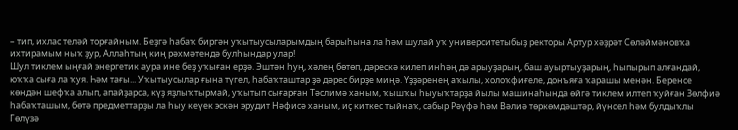– тип, ихлас теләй торғайным. Беҙгә һабаҡ биргән уҡытыусыларымдың барыһына ла һәм шулай уҡ университетыбыҙ ректоры Артур хәҙрәт Сөләймәновҡа ихтирамым ныҡ ҙур, Аллаһтың киң рәхмәтендә булһындар улар!
Шул тиклем ыңғай энергетик аура ине беҙ уҡыған ерҙә. Эштән һуң, хәлең бөтөп, дәрескә килеп инһәң дә арыуҙарың, баш ауыртыуҙарың, һыпырып алғандай, юҡҡа сыға ла ҡуя. Һәм тағы... Уҡытыусылар ғына түгел, һабаҡташтар ҙә дәрес бирҙе миңә. Үҙҙәренең аҡылы, холоҡфиғеле, донъяға ҡарашы менән. Беренсе көндән шефҡа алып, апайҙарса, күҙ яҙлыҡтырмай, уҡытып сығарған Тәслимә ханым, ҡышҡы һыуыҡтарҙа йылы машинаһында өйгә тиклем илтеп ҡуйған Зөлфиә һабаҡташым, бөтә предметтарҙы ла һыу кеүек эскән эрудит Нәфисә ханым, иҫ киткес тыйнаҡ, сабыр Рәүфә һәм Вәлиә төркөмдәштәр, йүнсел һәм булдыҡлы Гөлүзә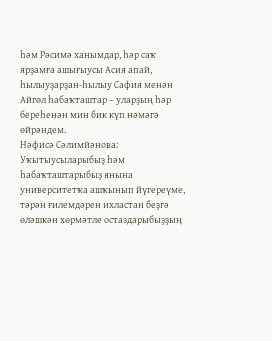һәм Рәсимә ханымдар, һәр саҡ ярҙамға ашығыусы Асия апай, һылыуҙарҙан-һылыу Сафия менән Айгөл һабаҡташтар – уларҙың һәр береһенән мин бик күп нәмәгә өйрәндем.
Нәфисә Сәлимйәнова:
Уҡытыусыларыбыҙ һәм һабаҡташтарыбыҙ янына университетҡа ашҡынып йүгереүме, тәрән ғилемдәрен ихластан беҙгә өләшкән хөрмәтле остаздарыбыҙҙың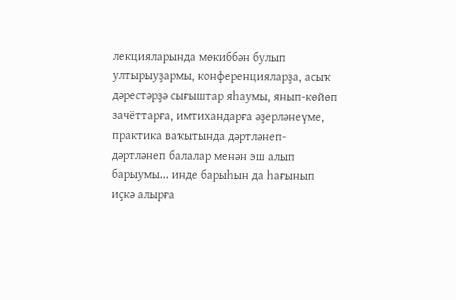лекцияларында мөкиббән булып ултырыуҙармы, конференцияларҙа, асыҡ дәрестәрҙә сығыштар яһаумы, янып-көйөп зачёттарға, имтихандарға әҙерләнеүме, практика ваҡытында дәртләнеп-дәртләнеп балалар менән эш алып барыумы... инде барыһын да һағынып иҫкә алырға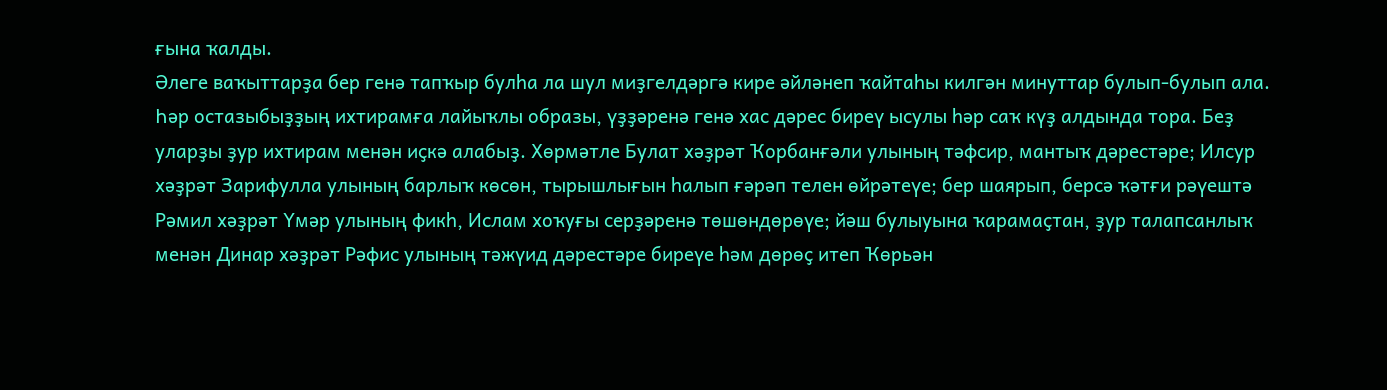ғына ҡалды.
Әлеге ваҡыттарҙа бер генә тапҡыр булһа ла шул миҙгелдәргә кире әйләнеп ҡайтаһы килгән минуттар булып-булып ала. Һәр остазыбыҙҙың ихтирамға лайыҡлы образы, үҙҙәренә генә хас дәрес биреү ысулы һәр саҡ күҙ алдында тора. Беҙ уларҙы ҙур ихтирам менән иҫкә алабыҙ. Хөрмәтле Булат хәҙрәт Ҡорбанғәли улының тәфсир, мантыҡ дәрестәре; Илсур хәҙрәт Зарифулла улының барлыҡ көсөн, тырышлығын һалып ғәрәп телен өйрәтеүе; бер шаярып, берсә ҡәтғи рәүештә Рәмил хәҙрәт Үмәр улының фикһ, Ислам хоҡуғы серҙәренә төшөндөрөүе; йәш булыуына ҡарамаҫтан, ҙур талапсанлыҡ менән Динар хәҙрәт Рәфис улының тәжүид дәрестәре биреүе һәм дөрөҫ итеп Ҡөрьән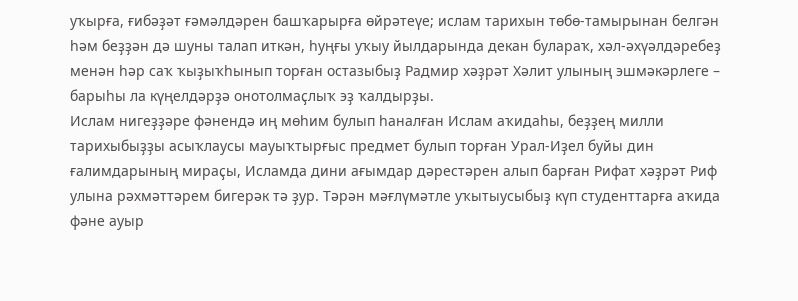уҡырға, ғибәҙәт ғәмәлдәрен башҡарырға өйрәтеүе; ислам тарихын төбө-тамырынан белгән һәм беҙҙән дә шуны талап иткән, һуңғы уҡыу йылдарында декан булараҡ, хәл-әхүәлдәребеҙ менән һәр саҡ ҡыҙыҡһынып торған остазыбыҙ Радмир хәҙрәт Хәлит улының эшмәкәрлеге – барыһы ла күңелдәрҙә онотолмаҫлыҡ эҙ ҡалдырҙы.
Ислам нигеҙҙәре фәнендә иң мөһим булып һаналған Ислам аҡидаһы, беҙҙең милли тарихыбыҙҙы асыҡлаусы мауыҡтырғыс предмет булып торған Урал-Иҙел буйы дин ғалимдарының мираҫы, Исламда дини ағымдар дәрестәрен алып барған Рифат хәҙрәт Риф улына рәхмәттәрем бигерәк тә ҙур. Тәрән мәғлүмәтле уҡытыусыбыҙ күп студенттарға аҡида фәне ауыр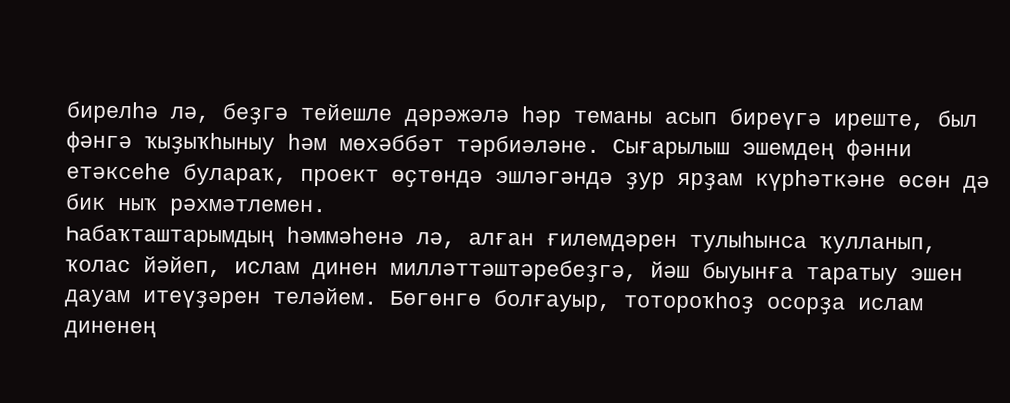бирелһә лә, беҙгә тейешле дәрәжәлә һәр теманы асып биреүгә иреште, был фәнгә ҡыҙыҡһыныу һәм мөхәббәт тәрбиәләне. Сығарылыш эшемдең фәнни етәксеһе булараҡ, проект өҫтөндә эшләгәндә ҙур ярҙам күрһәткәне өсөн дә бик ныҡ рәхмәтлемен.
Һабаҡташтарымдың һәммәһенә лә, алған ғилемдәрен тулыһынса ҡулланып, ҡолас йәйеп, ислам динен милләттәштәребеҙгә, йәш быуынға таратыу эшен дауам итеүҙәрен теләйем. Бөгөнгө болғауыр, тотороҡһоҙ осорҙа ислам диненең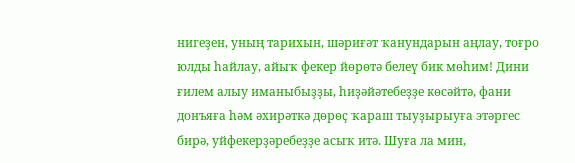нигеҙен, уның тарихын, шәриғәт ҡанундарын аңлау, тоғро юлды һайлау, айыҡ фекер йөрөтә белеү бик мөһим! Дини ғилем алыу иманыбыҙҙы, һиҙәйәтебеҙҙе көсәйтә, фани донъяға һәм әхирәткә дөрөҫ ҡараш тыуҙырыуға этәргес бирә, уйфекерҙәребеҙҙе асыҡ итә. Шуға ла мин,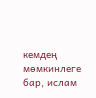кемдең мөмкинлеге бар, ислам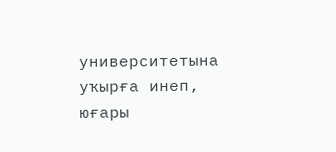университетына уҡырға инеп, юғары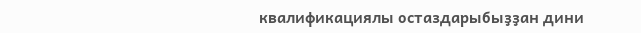квалификациялы остаздарыбыҙҙан дини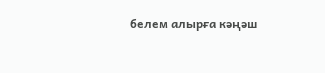белем алырға кәңәш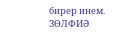бирер инем.
ЗӨЛФИӘ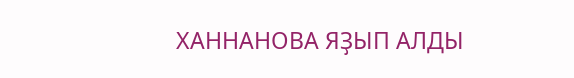ХАННАНОВА ЯҘЫП АЛДЫ